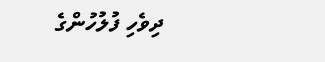ދިވެހި ފުލުހުންގެ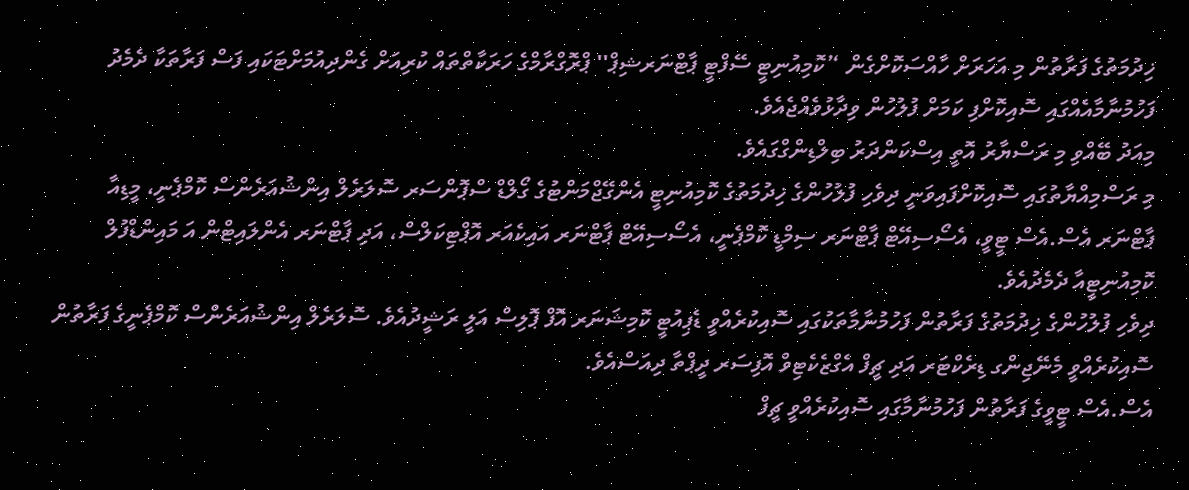ޚިދުމަތުގެ ފަރާތުން މި އަހަރަށް ހާއްސަކޮށްގެން ‘’ކޮމިއުނިޓީ ސޭފްޓީ ޕާޓްނަރޝިޕް'' ޕްރޮގްރާމްގެ ހަރަކާތްތައް ކުރިއަށް ގެންދިއުމަށްޓަކައި ފަސް ފަރާތަކާ ދެމެދު ފަހުމުނާމާއެއްގައި ސޮއިކޮށްފި ކަމަށް ފުލުހުން ވިދާޅުވެއްޖެއެވެ.
މިއަދު ބޭއްވި މި ރަސްޔާރު އޮތީ އިސްކަންދަރު ބިލްޑިންގްގައެވެ.
މި ރަސްމިއްޔާތުގައި ސޮއިކޮށްފައިވަނީ ދިވެހި ފުލުހުންގެ ޚިދުމަތުގެ ކޮމިއުނިޓީ އެންގޭޖްމަންޓުގެ ގޯލްޑް ސްޕޮންސަރ ސޮލަރެލް އިންޝުއަރެންސް ކޮމްޕެނީ، މީޑިއާ ޕާޓްނަރ އެސް.އެސް ޓީވީ، އެސޯސިއޭޓް ޕާޓްނަރ ސިމްޑީ ކޮމްޕެނީ، އެސޯސިއޭޓް ޕާޓްނަރ އައިކެއަރ އޮޕްޓިކަލްސް، އަދި ޕާޓްނަރ އެންލައިޓްން އަ މައިންޑްފުލް ކޮމިއުނިޓީއާ ދެމެދުއެވެ.
ދިވެހި ފުލުހުންގެ ޚިދުމަތުގެ ފަރާތުން ފަހުމުނާމާތަކުގައި ސޮއިކުރެއްވީ ޑެޕިއުޓީ ކޮމިޝަނަރ އޮފް ޕޮލިސް އަލީ ރަޝީދުއެވެ. ސޮލަރެލް އިންޝުއަރެންސް ކޮމްޕެނީގެ ފަރާތުން ސޮއިކުރެއްވީ މެނޭޖިންގ ޑިރެކްޓަރ އަދި ޗީފް އެގްޒެކެޓިވް އޮފިސަރ ދީޕްތާ ދިއަސްއެވެ.
އެސް.އެސް ޓީވީގެ ފަރާތުން ފަހުމުނާމާގައި ސޮއިކުރެއްވީ ޗީފް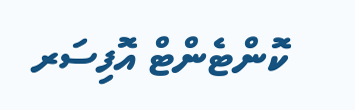ކޮންޓެންޓް އޮފިސަރ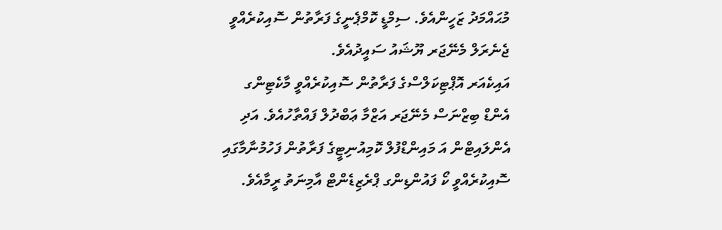މުޙައްމަދު ޒަހީންއެވެ. ސިމްޑީ ކޮމްޕެނީގެ ފަރާތުން ސޮއިކުރެއްވީ ޖެނެރަލް މެނޭޖަރ ޔޫޝައު ސައީދުއެވެ.
އައިކެއަރ އޮޕްޓިކަލްސްގެ ފަރާތުން ސޮއިކުރެއްވީ މާކެޓިންގ އެންޑް ބިޒްނަސް މެނޭޖަރ އަޒްމާ ޢަބްދުލް ފައްތާހުއެވެ. އަދި އެންލައިޓްން އަ މައިންޑްފުލް ކޮމިއުނިޓީގެ ފަރާތުން ފަހުމުނާމާގައި ސޮއިކުރެއްވީ ކޯ ފައުންޑިންގ ޕްރެޒިޑެންޓް އާމިނަތު ރީމާއެވެ.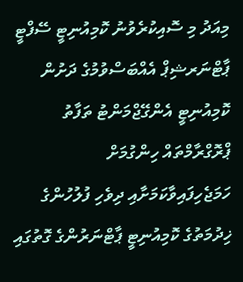މިއަދު މި ސޮއިކުރެވުނު ކޮމިއުނިޓީ ސޭފްޓީ ޕާޓްނަރޝިޕް އެއްބަސްވުމުގެ ދަށުން ކޮމިއުނިޓީ އެންގޭޖްމަންޓު ތަފާތު ޕްރޮގްރާމްތައް ހިންގުމަށް ހަމަޖެހިފައިވާކަމަށާއި ދިވެހި ފުލުހުންގެ ޚިދުމަތުގެ ކޮމިއުނިޓީ ޕާޓްނަރުންގެ ގޮތުގައި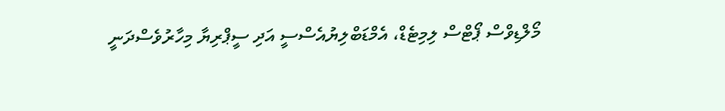މޯލްޑިވްސް ޕޯޓްސް ލިމިޓެޑް، އެމްޑަބްލިޔުއެސްސީ އަދި ސީޕްރިޔާ މިހާރުވެސްދަނީ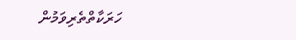ހަރަކާތްތެރިވަމުން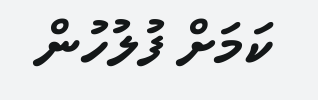ކަމަށް ފުލުހުން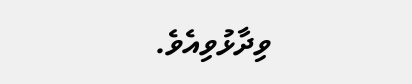ވިދާޅުވިއެވެ.